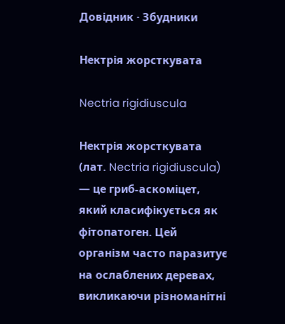Довідник · Збудники

Нектрія жорсткувата

Nectria rigidiuscula

Нектрія жорсткувата (лат. Nectria rigidiuscula) — це гриб-аскоміцет, який класифікується як фітопатоген. Цей організм часто паразитує на ослаблених деревах, викликаючи різноманітні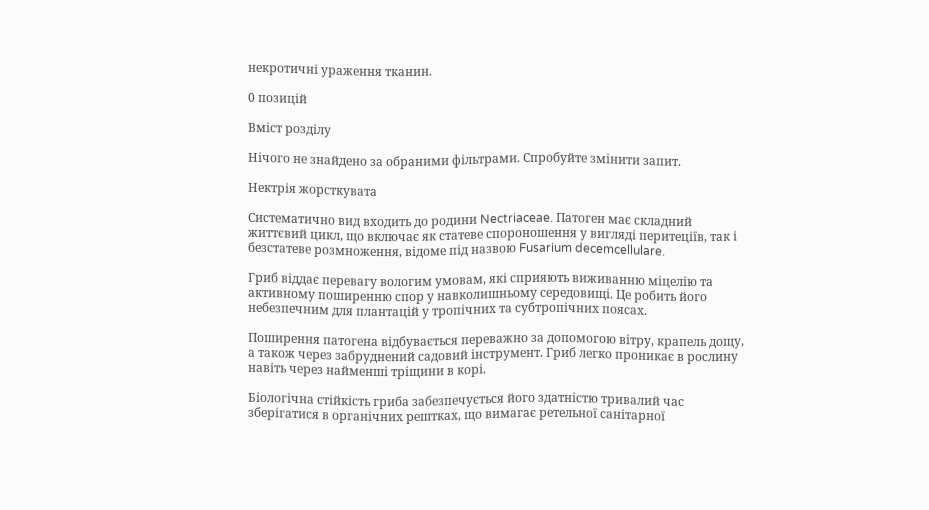некротичні ураження тканин.

0 позицій

Вміст розділу

Нічого не знайдено за обраними фільтрами. Спробуйте змінити запит.

Нектрія жорсткувата

Систематично вид входить до родини Nectriaceae. Патоген має складний життєвий цикл, що включає як статеве спороношення у вигляді перитеціїв, так і безстатеве розмноження, відоме під назвою Fusarium decemcellulare.

Гриб віддає перевагу вологим умовам, які сприяють виживанню міцелію та активному поширенню спор у навколишньому середовищі. Це робить його небезпечним для плантацій у тропічних та субтропічних поясах.

Поширення патогена відбувається переважно за допомогою вітру, крапель дощу, а також через забруднений садовий інструмент. Гриб легко проникає в рослину навіть через найменші тріщини в корі.

Біологічна стійкість гриба забезпечується його здатністю тривалий час зберігатися в органічних рештках, що вимагає ретельної санітарної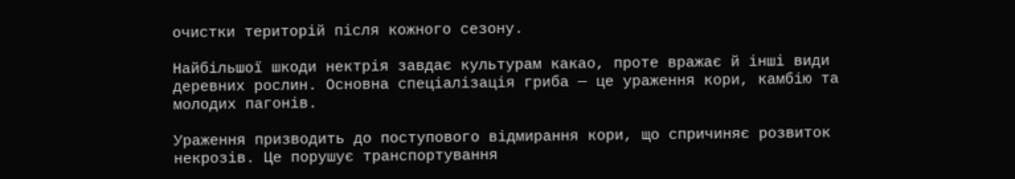очистки територій після кожного сезону.

Найбільшої шкоди нектрія завдає культурам какао, проте вражає й інші види деревних рослин. Основна спеціалізація гриба — це ураження кори, камбію та молодих пагонів.

Ураження призводить до поступового відмирання кори, що спричиняє розвиток некрозів. Це порушує транспортування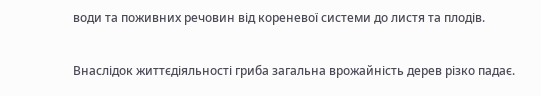води та поживних речовин від кореневої системи до листя та плодів.

Внаслідок життєдіяльності гриба загальна врожайність дерев різко падає.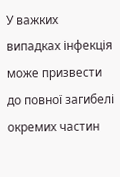У важких випадках інфекція може призвести до повної загибелі окремих частин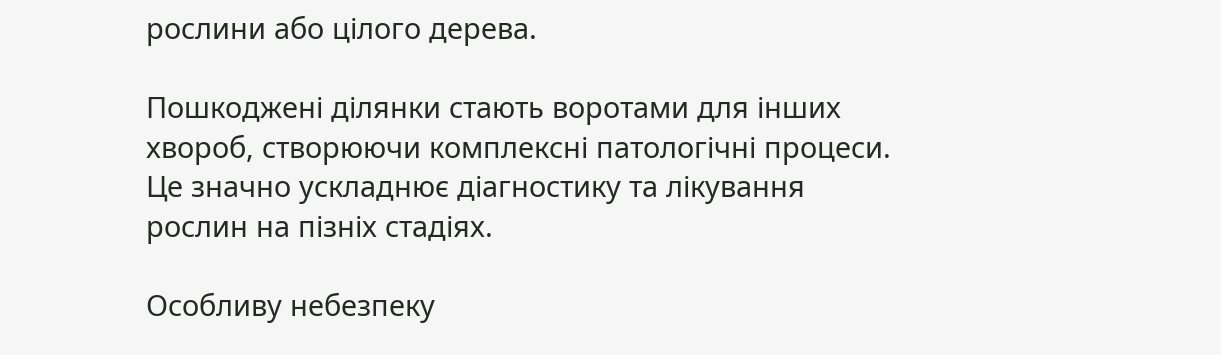рослини або цілого дерева.

Пошкоджені ділянки стають воротами для інших хвороб, створюючи комплексні патологічні процеси. Це значно ускладнює діагностику та лікування рослин на пізніх стадіях.

Особливу небезпеку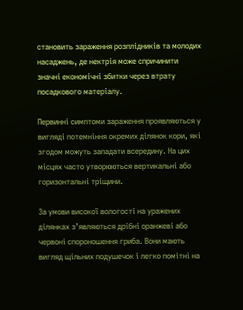становить зараження розплідників та молодих насаджень, де нектрія може спричинити значні економічні збитки через втрату посадкового матеріалу.

Первинні симптоми зараження проявляються у вигляді потемніння окремих ділянок кори, які згодом можуть западати всередину. На цих місцях часто утворюються вертикальні або горизонтальні тріщини.

За умови високої вологості на уражених ділянках з’являються дрібні оранжеві або червоні спороношення гриба. Вони мають вигляд щільних подушечок і легко помітні на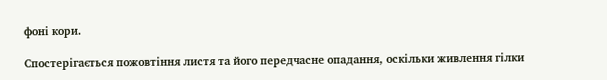фоні кори.

Спостерігається пожовтіння листя та його передчасне опадання, оскільки живлення гілки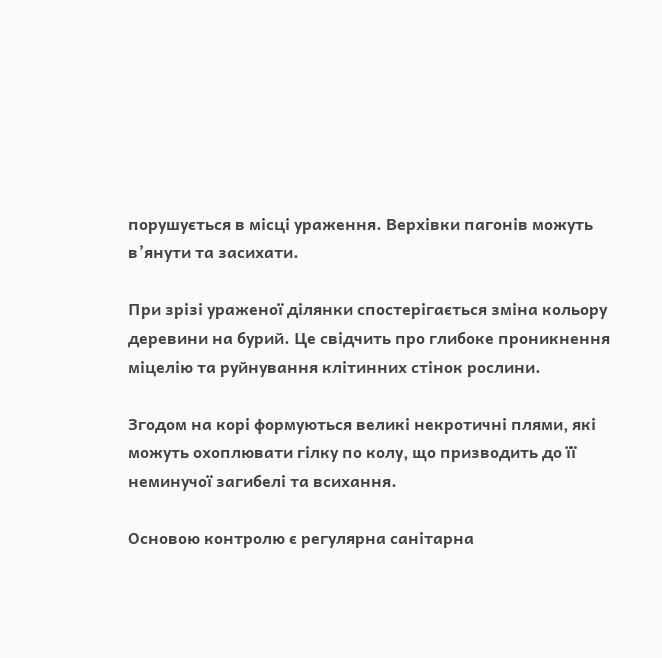порушується в місці ураження. Верхівки пагонів можуть в’янути та засихати.

При зрізі ураженої ділянки спостерігається зміна кольору деревини на бурий. Це свідчить про глибоке проникнення міцелію та руйнування клітинних стінок рослини.

Згодом на корі формуються великі некротичні плями, які можуть охоплювати гілку по колу, що призводить до її неминучої загибелі та всихання.

Основою контролю є регулярна санітарна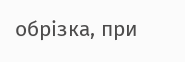обрізка, при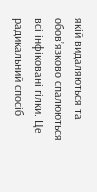якій видаляються та обов’язково спалюються всі інфіковані гілки. Це радикальний спосіб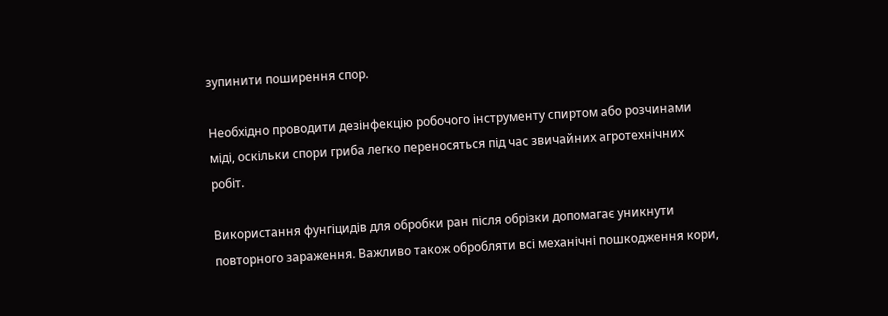зупинити поширення спор.

Необхідно проводити дезінфекцію робочого інструменту спиртом або розчинами міді, оскільки спори гриба легко переносяться під час звичайних агротехнічних робіт.

Використання фунгіцидів для обробки ран після обрізки допомагає уникнути повторного зараження. Важливо також обробляти всі механічні пошкодження кори,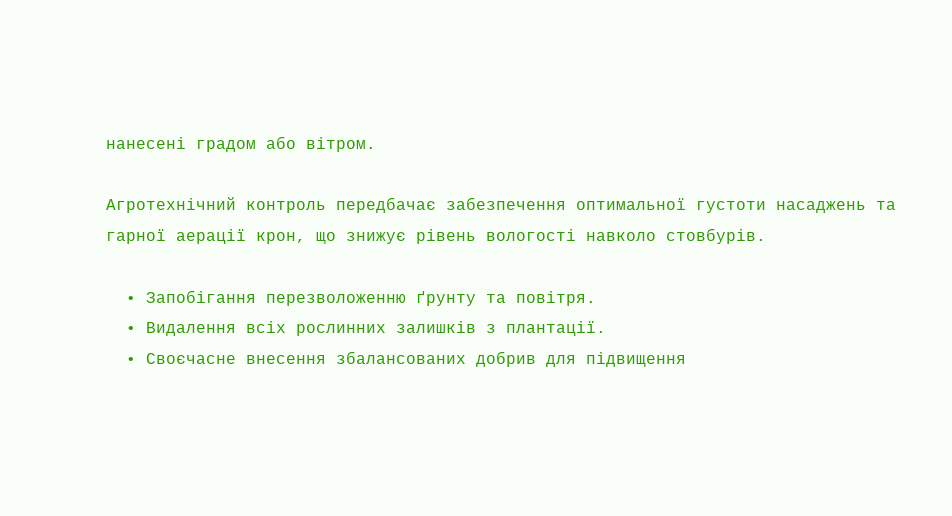нанесені градом або вітром.

Агротехнічний контроль передбачає забезпечення оптимальної густоти насаджень та гарної аерації крон, що знижує рівень вологості навколо стовбурів.

  • Запобігання перезволоженню ґрунту та повітря.
  • Видалення всіх рослинних залишків з плантації.
  • Своєчасне внесення збалансованих добрив для підвищення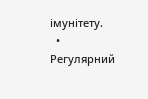імунітету.
  • Регулярний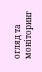огляд та моніторинг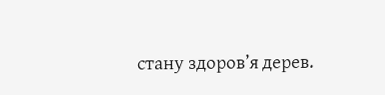стану здоров’я дерев.